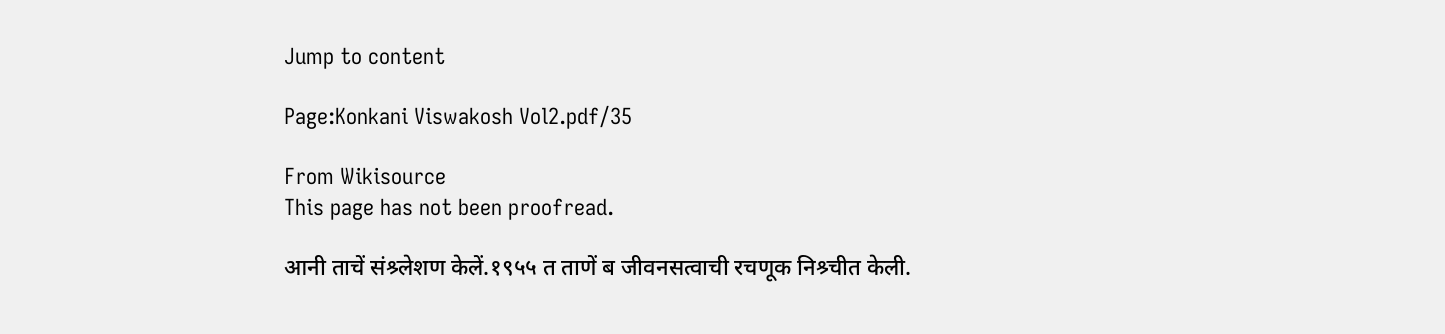Jump to content

Page:Konkani Viswakosh Vol2.pdf/35

From Wikisource
This page has not been proofread.

आनी ताचें संश्र्लेशण केलें.१९५५ त ताणें ब जीवनसत्वाची रचणूक निश्र्चीत केली.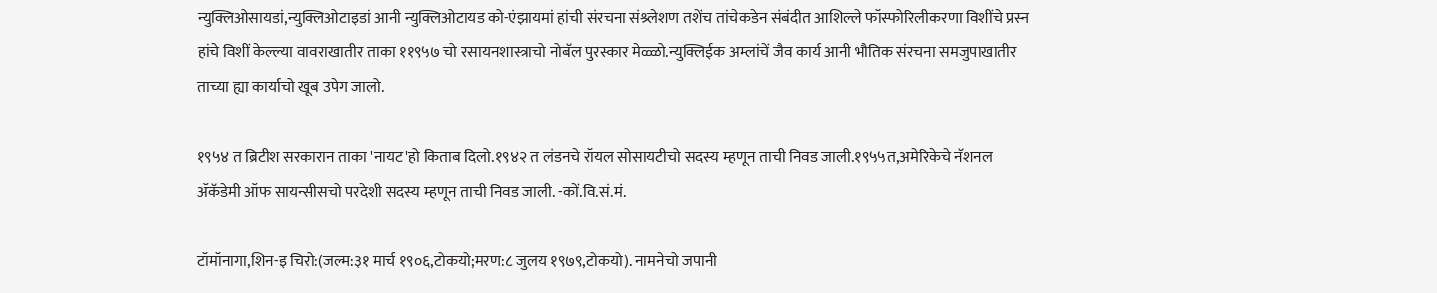न्युक्लिओसायडां,न्युक्लिओटाइडां आनी न्युक्लिओटायड को-एंझायमां हांची संरचना संश्र्लेशण तशेंच तांचेकडेन संबंदीत आशिल्ले फॉस्फोरिलीकरणा विशींचे प्रस्न हांचे विशीं केल्ल्या वावराखातीर ताका ११९५७ चो रसायनशास्त्राचो नोबॅल पुरस्कार मेळ्ळो.न्युक्लिईक अम्लांचें जैव कार्य आनी भौतिक संरचना समजुपाखातीर ताच्या ह्या कार्याचो खूब उपेग जालो.

१९५४ त ब्रिटीश सरकारान ताका 'नायट'हो किताब दिलो.१९४२ त लंडनचे रॉयल सोसायटीचो सदस्य म्हणून ताची निवड जाली.१९५५त,अमेरिकेचे नॅशनल ॲकॅडेमी ऑफ सायन्सीसचो परदेशी सदस्य म्हणून ताची निवड जाली. -कों.वि.सं.मं.

टॉमॉनागा,शिन-इ चिरो:(जल्म:३१ मार्च १९०६,टोकयो;मरण:८ जुलय १९७९,टोकयो). नामनेचो जपानी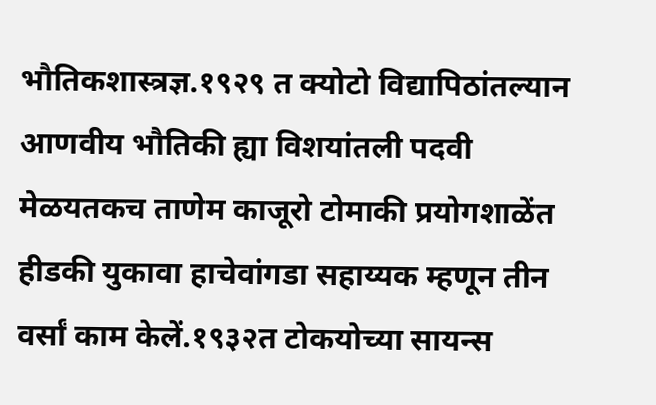भौतिकशास्त्रज्ञ.१९२९ त क्योटो विद्यापिठांतल्यान आणवीय भौतिकी ह्या विशयांतली पदवी मेळयतकच ताणेम काजूरो टोमाकी प्रयोगशाळेंत हीडकी युकावा हाचेवांगडा सहाय्यक म्हणून तीन वर्सां काम केलें.१९३२त टोकयोच्या सायन्स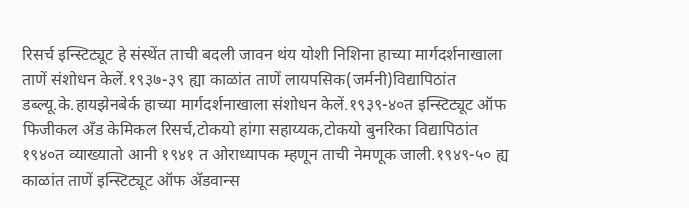रिसर्च इन्स्टिट्यूट हे संस्थेंत ताची बदली जावन थंय योशी निशिना हाच्या मार्गदर्शनाखाला ताणें संशोधन केलें.१९३७-३९ ह्या काळांत ताणें लायपसिक(जर्मनी)विद्यापिठांत डब्ल्यू.के.हायझेनबेर्क हाच्या मार्गदर्शनाखाला संशोधन केलें.१९३९-४०त इन्स्टिट्यूट ऑफ फिजीकल ॲंड केमिकल रिसर्च,टोकयो हांगा सहाय्यक,टोकयो बुनरिका विद्यापिठांत १९४०त व्याख्यातो आनी १९४१ त ओराध्यापक म्हणून ताची नेमणूक जाली.१९४९-५० ह्य काळांत ताणें इन्स्टिट्यूट ऑफ ॲडवान्स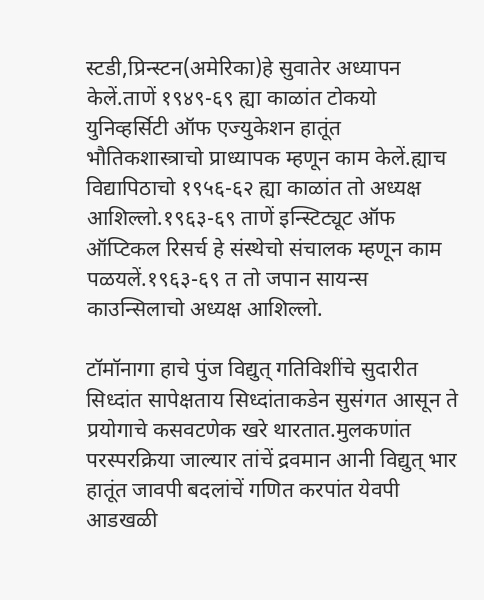स्टडी,प्रिन्स्टन(अमेरिका)हे सुवातेर अध्यापन केलें.ताणें १९४९-६९ ह्या काळांत टोकयो युनिव्हर्सिटी ऑफ एज्युकेशन हातूंत भौतिकशास्त्राचो प्राध्यापक म्हणून काम केलें.ह्याच विद्यापिठाचो १९५६-६२ ह्या काळांत तो अध्यक्ष आशिल्लो.१९६३-६९ ताणें इन्स्टिट्यूट ऑफ ऑप्टिकल रिसर्च हे संस्थेचो संचालक म्हणून काम पळयलें.१९६३-६९ त तो जपान सायन्स काउन्सिलाचो अध्यक्ष आशिल्लो.

टॉमॉनागा हाचे पुंज विद्युत् गतिविशींचे सुदारीत सिध्दांत सापेक्षताय सिध्दांताकडेन सुसंगत आसून ते प्रयोगाचे कसवटणेक खरे थारतात.मुलकणांत परस्परक्रिया जाल्यार तांचें द्रवमान आनी विद्युत् भार हातूंत जावपी बदलांचें गणित करपांत येवपी आडखळी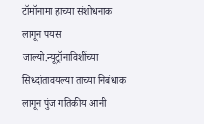टॉमॉनामा हाच्या संशोधनाक लागून पयस जाल्यो.न्यूट्रॉनाविशींच्या सिध्दांतावयल्या ताच्या निबंधाक लागून पुंज गतिकीय आनी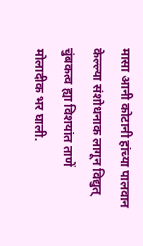मासा आनी कोटानी हांच्या पालवान केल्ल्या संशोधनाक लागून विद्युत् चुंबकत्व ह्या विशयांत ताणें मोलादीक भर घाली.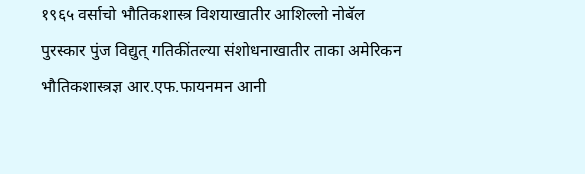१९६५ वर्साचो भौतिकशास्त्र विशयाखातीर आशिल्लो नोबॅल पुरस्कार पुंज विद्युत् गतिकींतल्या संशोधनाखातीर ताका अमेरिकन भौतिकशास्त्रज्ञ आर.एफ.फायनमन आनी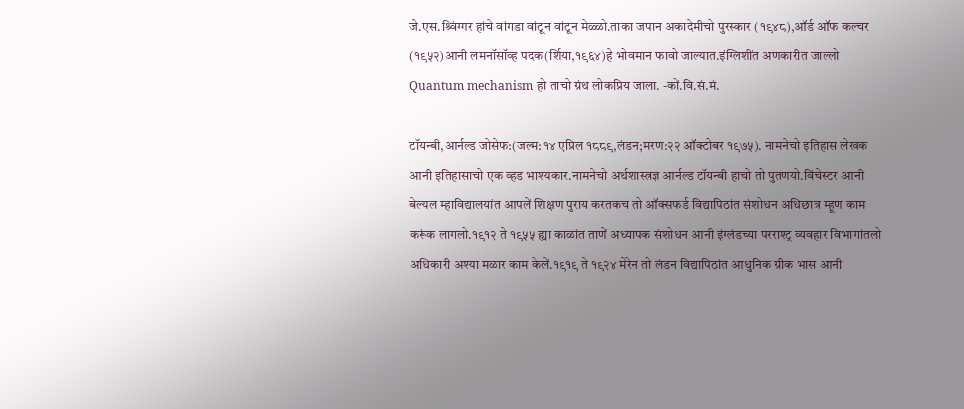जे.एस.श्र्विंग्गर हांचे वांगडा वांटून वांटून मेळ्ळो.ताका जपान अकादेमीचो पुरस्कार (१९४८),ऑर्ड ऑफ कल्चर (१९५२)आनी लमनॉसॉव्ह पदक(र्शिया,१९६४)हे भोवमान फावो जाल्यात.इंग्लिशींत अणकारीत जाल्लो Quantum mechanism हो ताचो ग्रंथ लोकप्रिय जाला. -कों.वि.सं.मं.

टॉयन्बी,आर्नल्ड जोसेफ:(जल्म:१४ एप्रिल १८८९,लंडन;मरण:२२ ऑक्टोबर १९७५). नामनेचो इतिहास लेखक आनी इतिहासाचो एक व्हड भाश्यकार.नामनेचो अर्थशास्त्रज्ञ आर्नल्ड टॉयन्बी हाचो तो पुतणयो.विंचेस्टर आनी बेल्यल म्हाविद्यालयांत आपलें शिक्षण पुराय करतकच तो ऑक्सफर्ड विद्यापिठांत संशोधन अधिछात्र म्हूण काम करूंक लागलो.१९१२ ते १९५५ ह्या काळांत ताणें अध्यापक संशोधन आनी इंग्लंडच्या परराश्ट्र व्यवहार विभागांतलो अधिकारी अश्या मळार काम केलें.१९१९ ते १९२४ मेरेन तो लंडन विद्यापिठांत आधुनिक ग्रीक भास आनी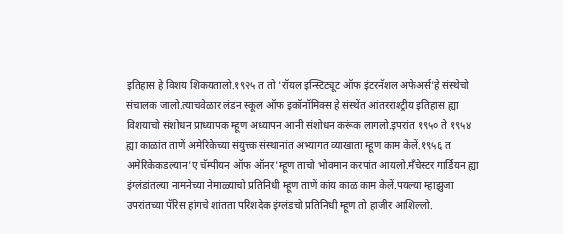इतिहास हे विशय शिकयतालो.१९२५ त तो 'रॉयल इन्स्टिट्यूट ऑफ इंटरनॅशल अफेअर्स'हे संस्थेचो संचालक जालो.त्याचवेळार लंडन स्कूल ऑफ इकॉनॉमिक्स हे संस्थेंत आंतरराश्ट्रीय इतिहास ह्या विशयाचो संशोधन प्राध्यापक म्हूण अध्यापन आनी संशोधन करूंक लागलो.इपरांत १९५० ते १९५४ ह्या काळांत ताणें अमेरिकेच्या संयुत्त्क संस्थानांत अभ्यागत व्याखाता म्हूण काम केलें.१९५६ त अमेरिकेकडल्यान'ए चॅम्पीयन ऑफ ऑनर'म्हूण ताचो भोवमान करपांत आयलो.मॅंचेस्टर गार्डियन ह्या इंग्लंडांतल्या नामनेच्या नेमाळ्याचो प्रतिनिधी म्हूण ताणें कांय काळ काम केलें.पयल्या म्हाझुजा उपरांतच्या पॅरिस हांगचे शांतता परिशदेक इंग्लंडचो प्रतिनिधी म्हूण तो हाजीर आशिल्लो.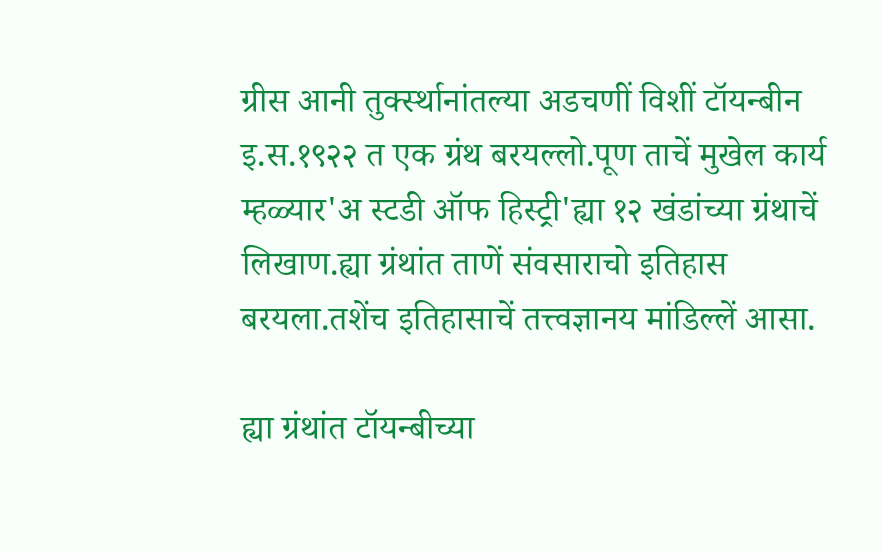ग्रीस आनी तुर्क्स्थानांतल्या अडचणीं विशीं टॉयन्बीन इ.स.१९२२ त एक ग्रंथ बरयल्लो.पूण ताचें मुखेल कार्य म्हळ्यार'अ स्टडी ऑफ हिस्ट्री'ह्या १२ खंडांच्या ग्रंथाचें लिखाण.ह्या ग्रंथांत ताणें संवसाराचो इतिहास बरयला.तशेंच इतिहासाचें तत्त्वज्ञानय मांडिल्लें आसा.

ह्या ग्रंथांत टॉयन्बीच्या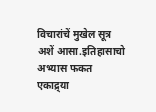विचारांचें मुखेल सूत्र अशें आसा.इतिहासाचो अभ्यास फकत एकाद्र्या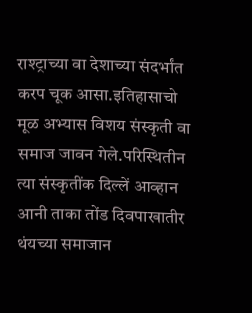राश्ट्राच्या वा देशाच्या संदर्भांत करप चूक आसा.इतिहासाचो मूळ अभ्यास विशय संस्कृती वा समाज जावन गेले.परिस्थितीन त्या संस्कृतींक दिल्लें आव्हान आनी ताका तोंड दिवपाखातीर थंयच्या समाजान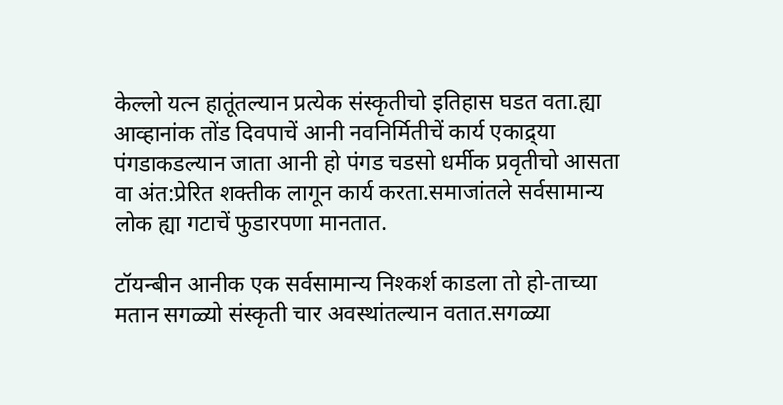केल्लो यत्न हातूंतल्यान प्रत्येक संस्कृतीचो इतिहास घडत वता.ह्या आव्हानांक तोंड दिवपाचें आनी नवनिर्मितीचें कार्य एकाद्र्या पंगडाकडल्यान जाता आनी हो पंगड चडसो धर्मीक प्रवृतीचो आसता वा अंत:प्रेरित शक्तीक लागून कार्य करता.समाजांतले सर्वसामान्य लोक ह्या गटाचें फुडारपणा मानतात.

टॉयन्बीन आनीक एक सर्वसामान्य निश्कर्श काडला तो हो-ताच्या मतान सगळ्यो संस्कृती चार अवस्थांतल्यान वतात.सगळ्या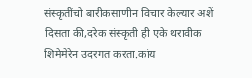संस्कृतींचो बारीकसाणीन विचार केल्यार अशें दिसता की,दरेक संस्कृती ही एके थरावीक शिमेमेरेन उदरगत करता.कांय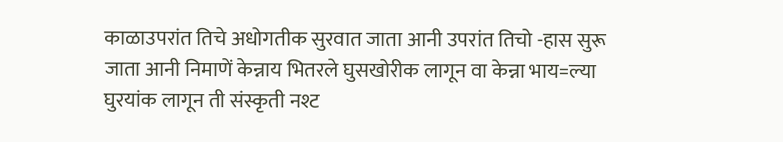काळाउपरांत तिचे अधोगतीक सुरवात जाता आनी उपरांत तिचो -हास सुरू जाता आनी निमाणें केन्नाय भितरले घुसखोरीक लागून वा केन्ना भाय=ल्या घुरयांक लागून ती संस्कृती नश्ट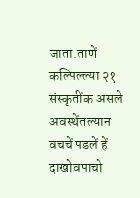जाता.ताणें कल्पिल्ल्या २१ संस्कृतींक असले अवस्थेंतल्यान वचचें पडलें हें दाखोवपाचो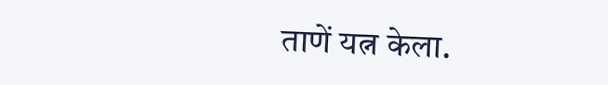ताणें यत्न केला.